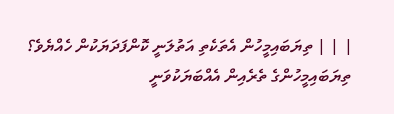| | | ތިޔަބައިމީހުން އެތަކެތި އަތުލަނީ ކޮންފަދަޔަކުން ހެއްޔެވެ؟ ތިޔަބައިމީހުންގެ ތެރެއިން އެއްބަޔަކުވަނީ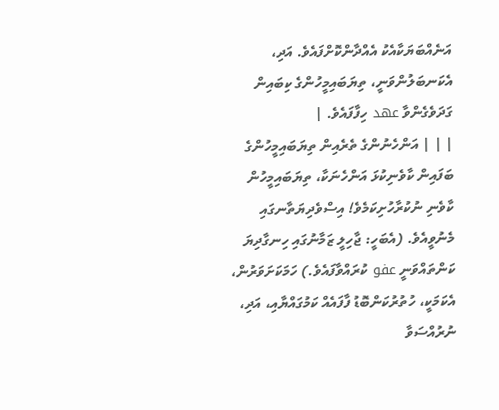އަނެއްބަޔަކާއެކު އެއްދާންކޮށްފައެވެ. އަދި، އެކަނބަލުންވަނީ، ތިޔަބައިމީހުންގެ ކިބައިން ގަދަވެގެންވާ عهد ހިފާފައެވެ. |
| | | އަންހެނުންގެ ތެރެއިން ތިޔަބައިމީހުންގެ ބަފައިން ކާވެނިކުޅަ އަންހެނަކާ، ތިޔަބައިމީހުން ކާވެނި ނުކުރާހުށިކަމެވެ! އިސްވެދިޔަތާނގައި މެނުވީއެވެ. (އެބަހީ: ޖާހިލީ ޒަމާނުގައި ހިނގާދިޔަ ކަންތައްވަނީ عفو ކުރައްވާފައެވެ.) ހަމަކަށަވަރުން، އެކަމަކީ، ހުތުރުކަންބޮޑު ފާފައެއް ކަމުގައްޔާއި، އަދި، ނުރުއްސަވާ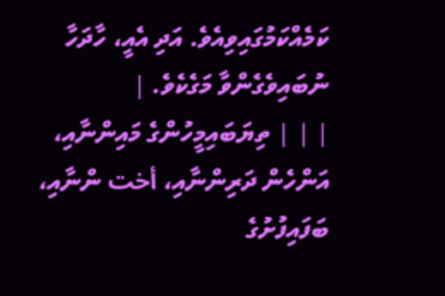ކަމެއްކަމުގައިވިއެވެ. އަދި އެއީ، ހާދަހާ ނުބައިވެގެންވާ މަގެކެވެ. |
| | | ތިޔަބައިމީހުންގެ މައިންނާއި، އަންހެން ދަރިންނާއި، أخت ންނާއި، ބަފައިފުށުގެ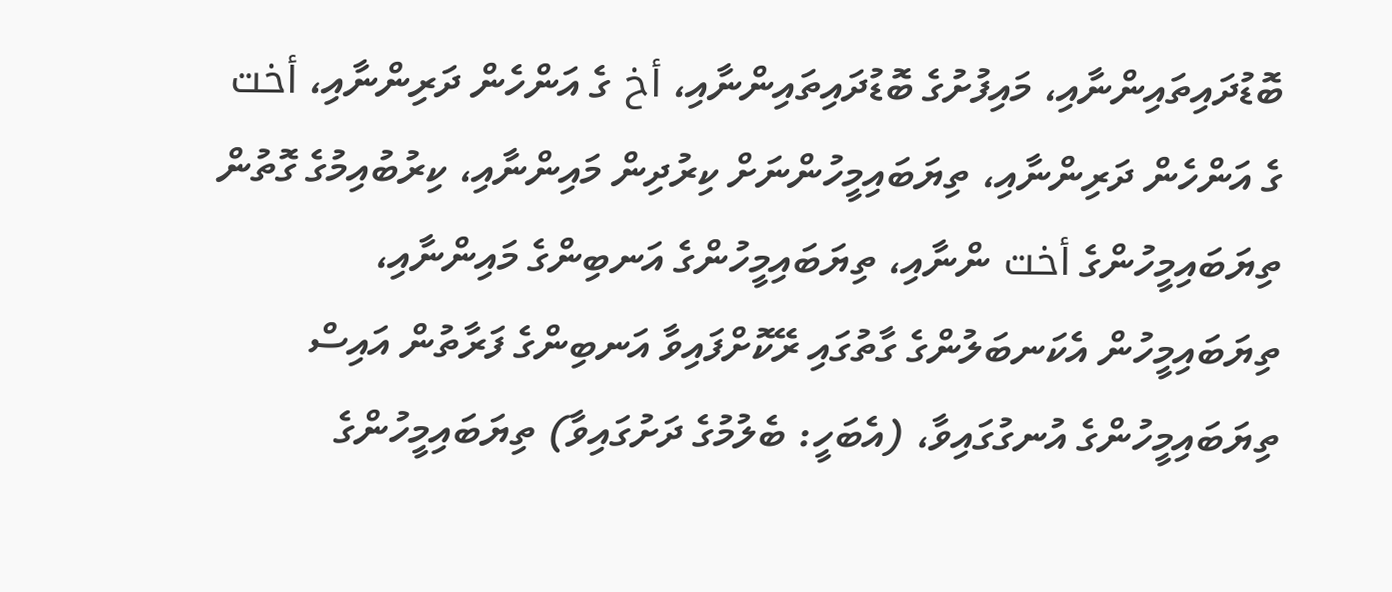ބޮޑުދައިތައިންނާއި، މައިފުށުގެ ބޮޑުދައިތައިންނާއި، أخ ގެ އަންހެން ދަރިންނާއި، أخت ގެ އަންހެން ދަރިންނާއި، ތިޔަބައިމީހުންނަށް ކިރުދިން މައިންނާއި، ކިރުބުއިމުގެ ގޮތުން ތިޔަބައިމީހުންގެ أخت ންނާއި، ތިޔަބައިމީހުންގެ އަނބިންގެ މައިންނާއި، ތިޔަބައިމީހުން އެކަނބަލުންގެ ގާތުގައި ރޭކޮށްފައިވާ އަނބިންގެ ފަރާތުން އައިސް ތިޔަބައިމީހުންގެ އުނގުގައިވާ، (އެބަހީ: ބެލުމުގެ ދަށުގައިވާ) ތިޔަބައިމީހުންގެ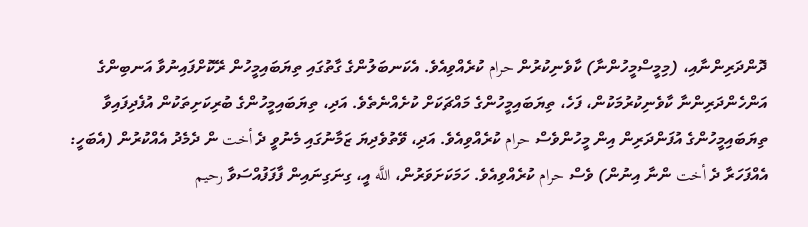ދޮންދަރިންނާއި، (މިމީސްމީހުންނާ) ކާވެނިކުރުން حرام ކުރެއްވިއެވެ. އެކަނބަލުންގެ ގާތުގައި ތިޔަބައިމީހުން ރޭކޮށްފައިނުވާ އަނބިންގެ އަންހެންދަރިންނާ ކާވެނިކުރުމަކުން، ފަހެ، ތިޔަބައިމީހުންގެ މައްޗަކަށް ކުށެއްނެތެވެ. އަދި، ތިޔަބައިމީހުންގެ ބުރިކަށިތަކުން އުފެދިފައިވާ ތިޔަބައިމީހުންގެ އުފަންދަރިން އިން މީހުންވެސް حرام ކުރެއްވިއެވެ. އަދި، ވޭތުވެދިޔަ ޒަމާނުގައި މެނުވީ ދެ أخت ން ދެމެދު އެއްކުރުން (އެބަހީ: އެއްފަހަރާ ދެ أخت ންނާ އިނުން) ވެސް حرام ކުރެއްވިއެވެ. ހަމަކަށަވަރުން، اللَّه އީ، ގިނަގިނައިން ފާފަފުއްސަވާ رحيم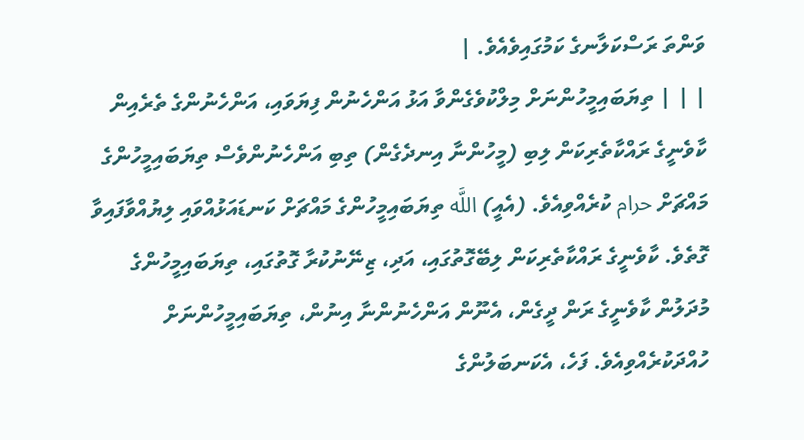ވަންތަ ރަސްކަލާނގެ ކަމުގައިވެއެވެ. |
| | | ތިޔަބައިމީހުންނަށް މިލްކުވެގެންވާ އަޅު އަންހެނުން ފިޔަވައި، އަންހެނުންގެ ތެރެއިން ކާވެނީގެ ރައްކާތެރިކަން ލިބި (މީހުންނާ އިނދެގެން) ތިބި އަންހެނުންވެސް ތިޔަބައިމީހުންގެ މައްޗަށް حرام ކުރެއްވިއެވެ. (އެއީ) اللَّه ތިޔަބައިމީހުންގެ މައްޗަށް ކަނޑައަޅުއްވައި ލިޔުއްވާފައިވާ ގޮތެވެ. ކާވެނީގެ ރައްކާތެރިކަން ލިބޭގޮތުގައި، އަދި، ޒިނޭނުކުރާ ގޮތުގައި، ތިޔަބައިމީހުންގެ މުދަލުން ކާވެނީގެ ރަން ދީގެން، އެނޫން އަންހެނުންނާ އިނުން، ތިޔަބައިމީހުންނަށް ހުއްދަކުރެއްވިއެވެ. ފަހެ، އެކަނބަލުންގެ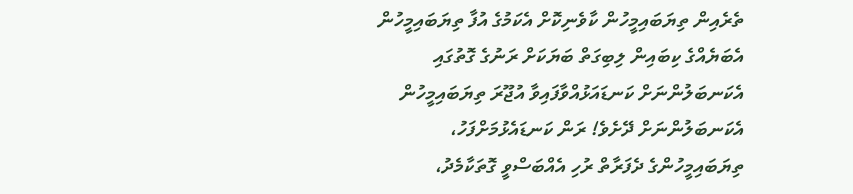ތެރެއިން ތިޔަބައިމީހުން ކާވެނިކޮށް އެކަމުގެ އުފާ ތިޔަބައިމީހުން އެބަޔެއްގެ ކިބައިން ލިބިގަތް ބަޔަކަށް ރަނުގެ ގޮތުގައި އެކަނބަލުންނަށް ކަނޑައަޅުއްވާފައިވާ އުޖޫރަ ތިޔަބައިމީހުން އެކަނބަލުންނަށް ދޭށެވެ! ރަން ކަނޑައެޅުމަށްފަހު، ތިޔަބައިމީހުންގެ ދެފަރާތް ރުހި އެއްބަސްވީ ގޮތަކާމެދު،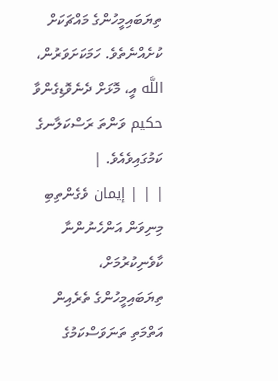ތިޔަބައިމީހުންގެ މައްޗަކަށް ކުށެއްނެތެވެ. ހަމަކަށަވަރުން، اللَّه އީ، މޮޅަށް ދެނެވޮޑިގެންވާ حكيم ވަންތަ ރަސްކަލާނގެ ކަމުގައިވެއެވެ. |
| | | إيمان ވެގެންތިބި މިނިވަން އަންހެނުންނާ ކާވެނިކުރުމަށް، ތިޔަބައިމީހުންގެ ތެރެއިން އަތްމަތި ތަނަވަސްކަމުގެ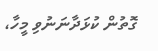ގޮތުން ކުޅަދާނަނުވި މީހާ،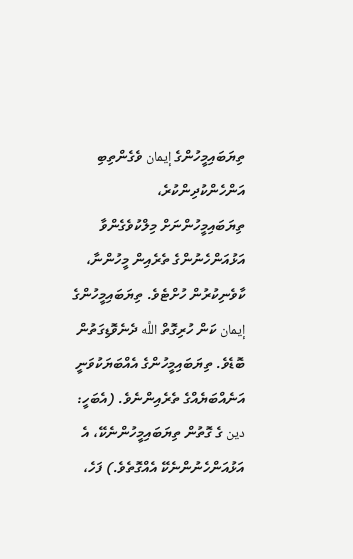ތިޔަބައިމީހުންގެ إيمان ވެގެންތިބި އަންހެންކުދިންކުރެ، ތިޔަބައިމީހުންނަށް މިލްކުވެގެންވާ އަޅުއަންހެނުންގެ ތެރެއިން މީހުންނާ، ކާވެނިކުރުން ހުށްޓެވެ. ތިޔަބައިމީހުންގެ إيمان ކަން ހުރިގޮތް اللَّه ދެނެވޮޑިގަތުން ބޮޑެވެ. ތިޔަބައިމީހުންގެ އެއްބަޔަކުވަނީ އަނެއްބަޔެއްގެ ތެރެއިންނެވެ. (އެބަހީ: دين ގެ ގޮތުން ތިޔަބައިމީހުންނެކޭ، އެ އަޅުއަންހެނުންނެކޭ އެއްގޮތެވެ.) ފަހެ،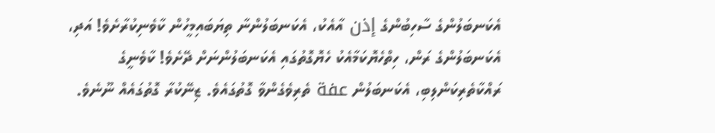އެކަނބަލުންގެ ސާހިބުންގެ إذن އާއެކު، އެކަނބަލުންނާ ތިޔަބައިމީހުން ކާވެނިކުރާށެވެ! އަދި، އެކަނބަލުންގެ ރަން، ހިތްހެޔޮކަމާއެކު ހެޔޮގޮތުގައި އެކަނބަލުންނަށް ދޭށެވެ! ކާވެނީގެ ރައްކާތެރިކަންލިބި، އެކަނބަލުން عفة ތެރިވެގެންވާ ގޮތުގައެވެ. ޒިނޭކުރާ ގޮތުގައެއް ނޫނެވެ.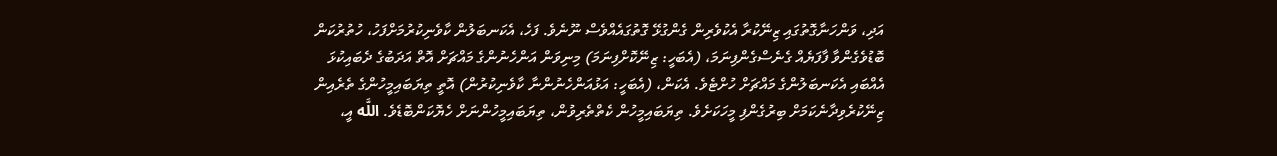އަދި، ވަންހަނާގޮތުގައި ޒިނޭކުރާ އެކުވެރިން ގެންގުޅޭ ގޮތުގައެއްވެސް ނޫނެވެ. ފަހެ، އެކަނބަލުން ކާވެނިކުރުމަށްފަހު، ހުތުރުކަން ބޮޑުވެގެންވާ ފާފަޔެއް ގެނެސްގެންފިނަމަ، (އެބަހީ: ޒިނޭކޮށްފިނަމަ) މިނިވަން އަންހެނުންގެ މައްޗަށް އޮތް އަދަބުގެ ދެބައިކުޅަ އެއްބައި އެކަނބަލުންގެ މައްޗަށް ހުށްޓެވެ. އެކަން، (އެބަހީ: އަޅުއަންހެނުންނާ ކާވެނިކުރުން) އޮތީ ތިޔަބައިމީހުންގެ ތެރެއިން ޒިނޭކުރެވިދާނެކަމަށް ބިރުގެންފި މީހަކަށެވެ. ތިޔަބައިމީހުން ކެތްތެރިވުން، ތިޔަބައިމީހުންނަށް ހެޔޮކަންބޮޑެވެ. اللَّه އީ،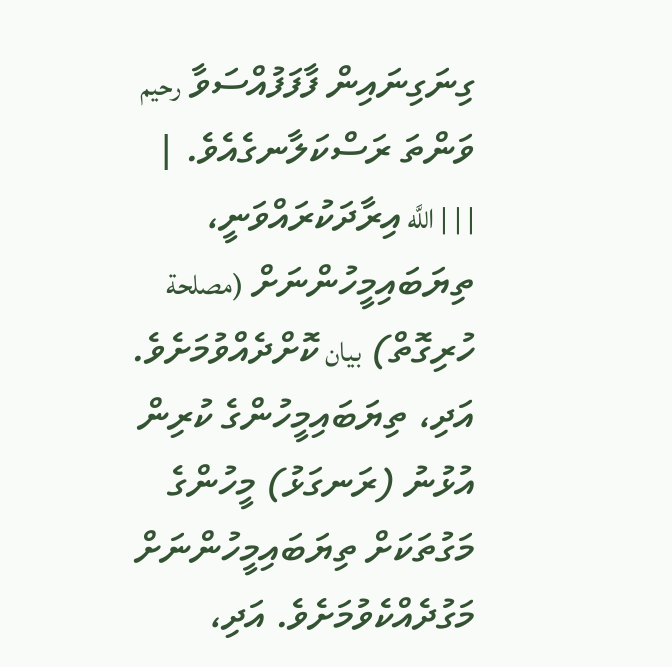ގިނަގިނައިން ފާފަފުއްސަވާ رحيم ވަންތަ ރަސްކަލާނގެއެވެ. |
| | | اللَّه އިރާދަކުރައްވަނީ، ތިޔަބައިމީހުންނަށް (مصلحة ހުރިގޮތް) بيان ކޮށްދެއްވުމަށެވެ. އަދި، ތިޔަބައިމީހުންގެ ކުރިން އުޅުނު (ރަނގަޅު) މީހުންގެ މަގުތަކަށް ތިޔަބައިމީހުންނަށް މަގުދެއްކެވުމަށެވެ. އަދި،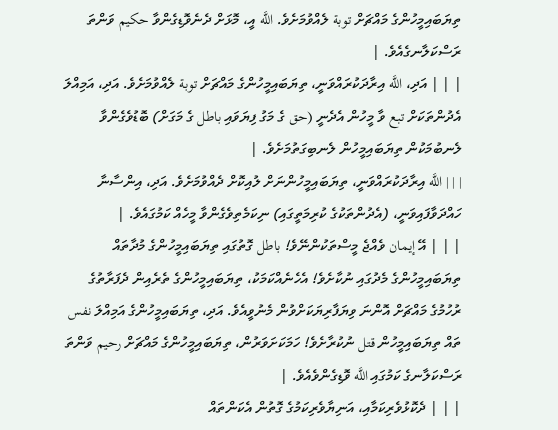ތިޔަބައިމީހުންގެ މައްޗަށް توبة ލެއްވުމަށެވެ. اللَّه އީ، މޮޅަށް ދެނެވޮޑިގެންވާ حكيم ވަންތަ ރަސްކަލާނގެއެވެ. |
| | | އަދި، اللَّه އިރާދަކުރައްވަނީ، ތިޔަބައިމީހުންގެ މައްޗަށް توبة ލެއްވުމަށެވެ. އަދި، އަމިއްލަ އެދުންތަކަށް تبع ވާ މީހުން އެދެނީ (حق ގެ މަގު ފިޔަވައި باطل ގެ މަގަށް) ބޮޑުވެގެންވާ ލެނބުމަކުން ތިޔަބައިމީހުން ލެނބިގަތުމަށެވެ. |
| | | اللَّه އިރާދަކުރައްވަނީ، ތިޔަބައިމީހުންނަށް ލުއިކޮށް ދެއްވުމަށެވެ. އަދި، އިންސާނާ ހައްދަވާފައިވަނީ، (އެދުންތަކުގެ ކުރިމަތީގައި) ނިކަމެތިވެގެންވާ މީހެއް ކަމުގައެވެ. |
| | | އޭ إيمان ވެއްޖެ މީސްތަކުންނޭވެ! باطل ގޮތުގައި ތިޔަބައިމީހުންގެ މުދާތައް ތިޔަބައިމީހުންގެ މެދުގައި ނުކާށެވެ! އެހެނެއްކަމަކު، ތިޔަބައިމީހުންގެ ތެރެއިން ދެފަރާތުގެ ރުހުމުގެ މައްޗަށް އޮންނަ ވިޔަފާރިޔަކަށްވުން މެނުވީއެވެ. އަދި، ތިޔަބައިމީހުންގެ އަމިއްލަ نفس ތައް ތިޔަބައިމީހުން قتل ނުކުރާށެވެ! ހަމަކަށަވަރުން، ތިޔަބައިމީހުންގެ މައްޗަށް رحيم ވަންތަ ރަސްކަލާނގެ ކަމުގައި اللَّه ވޮޑިގެންވެއެވެ. |
| | | ދެކޮޅުވެރިކަމާއި، އަނިޔާވެރިކަމުގެ ގޮތުން އެކަންތައް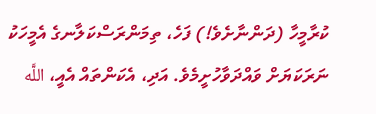ކުރާމީހާ (ދަންނާށެވެ!) ފަހެ، ތިމަންރަސްކަލާނގެ އެމީހަކު ނަރަކަޔަށް ވައްދަވާހުށީމެވެ. އަދި، އެކަންތައް އެއީ، اللَّه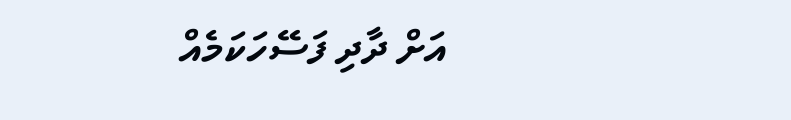އަށް ދާދި ފަސޭހަކަމެއް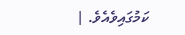ކަމުގައިވެއެވެ. |